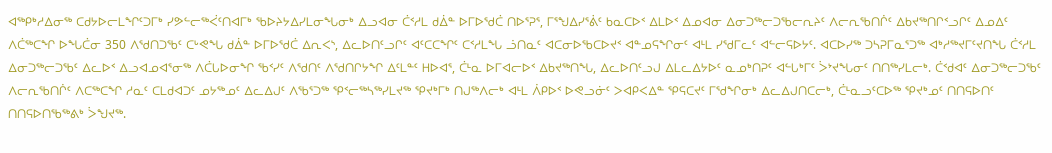ᐊᖅᑭᒃᓱᐃᓂᖅ ᑕᑯᔭᐅᓕᒪᖏᑦᑐᒥᒃ ᓯᕗᓪᓕᖅᐹᑦᑎᐊᒥᒃ ᖃᐅᔨᔭᐃᓯᒪᓂᖓᓂᒃ ᐃᓗᐊᓂ ᑖᑉᓱᒪ ᑯᐄᓐ ᐅᒥᐅᖁᑖ ᑎᐅᕐᕈᕐ, ᒥᕐᖑᐃᓯᕐᕖᑦ ᑲᓇᑕᐅᑉ ᐃᒪᐅᑉ ᐃᓄᐊᓂ ᐃᓂᑐᖅᓕᑐᖃᓕᕆᔨᑦ ᐱᓕᕆᖃᑎᒌᑦ ᐃᑲᔪᖅᑎᒋᑉᓗᒋᑦ ᐃᓄᐃᑦ ᐱᑖᖅᑕᖏ ᐅᖓᑖᓂ 350 ᐱᖁᑎᑐᖃᑦ ᑕᒡᕙᖓ ᑯᐄᓐ ᐅᒥᐅᖁᑖ ᐃᕆᐸᔅ, ᐃᓚᐅᑎᑦᓗᒋᑦ ᐊᑦᑕᑕᖏᑦ ᑕᑉᓱᒪᖓ ᓘᑎᓇᑦ ᐊᑕᓂᐅᖃᑕᐅᔪᑉ ᐊᓐᓄᕋᖏᓂᑦ ᐊᒻᒪ ᓯᖁᒥᓚᑦ ᐊᓪᓕᕋᐅᔭᑦ. ᐊᑕᐅᓯᖅ ᑐᓴᕈᒥᓇᕐᑐᖅ ᐊᒃᓱᖅᔪᒥᑦᔪᑎᖓ ᑖᑉᓱᒪ ᐃᓂᑐᖅᓕᑐᖃᑦ ᐃᓚᐅᑉ ᐃᓗᐊᓄᐊᕐᓂᖅ ᐱᑖᒐᐅᓂᖏ ᖃᑉᓯᑦ ᐱᖁᑎᑦ ᐱᖁᑎᒋᔭᖏ ᐃᑦᒪᓐᑦ ᕼᐅᐊᕐ, ᑖᒻᓇ ᐅᒥᐊᓕᐅᑉ ᐃᑲᔪᖅᑎᖓ, ᐃᓚᐅᑎᑦᓗᒍ ᐃᒪᓚᐃᔭᐅᑦ ᓇᓄᒃᑎᕈᑦ ᐊᓪᒐᒃᒥᑦ ᐴᔾᔪᖓᓂᑦ ᑎᑎᖅᓯᒪᓕᒃ. ᑖᑉᑯᐊᑦ ᐃᓂᑐᖅᓕᑐᖃᑦ ᐱᓕᕆᖃᑎᒌᑦ ᐱᑕᖅᑕᖏ ᓱᓇᑦ ᑕᒪᑯᐊᑐᑦ ᓄᔭᖅᓄᑦ ᐃᓚᐃᒍᑦ ᐱᖃᕐᑐᖅ ᕿᑉᓕᖅᓴᖅᓯᒪᔪᖅ ᕿᔪᒃᒥᒃ ᑎᒍᖅᐱᓕᒃ ᐊᒻᒪ ᐲᑭᐅᑉ ᐅᕙᓗᓃᑦ ᐳᐊᑭᐸᐃᓐ ᕿᕋᑕᔪᑦ ᒥᖁᖏᓂᒃ ᐃᓚᐃᒍᑎᑕᓕᒃ, ᑖᒻᓇᓗᑦᑕᐅᖅ ᕿᔪᒃᓄᑦ ᑎᑎᕋᐅᑎᑦ ᑎᑎᕋᐅᑎᖃᖅᕕᒃ ᐴᖑᔪᖅ.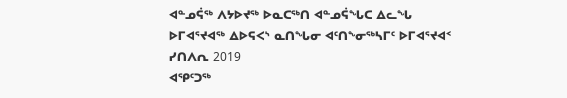ᐊᓐᓄᕌᖅ ᐱᔭᐅᔪᖅ ᐅᓇᑕᖅᑎ ᐊᓐᓄᕌᖓᑕ ᐃᓚᖓ
ᐅᒥᐊᕐᔪᐊᖅ ᐃᐅᕋᐸᔅ ᓇᑎᖓᓂ ᐊᑦᑎᖕᓂᖅᓴᒥᑦ ᐅᒥᐊᕐᔪᐊᑉ
ᓯᑎᐱᕆ 2019
ᐊᕿᑦᑐᖅ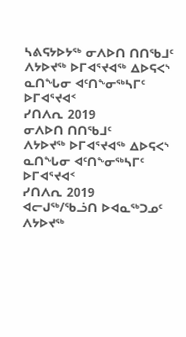ᓴᕕᕋᔭᐅᔭᖅ ᓂᐱᐅᑎ ᑎᑎᖃᒧᑦ
ᐱᔭᐅᔪᖅ ᐅᒥᐊᕐᔪᐊᖅ ᐃᐅᕋᐸᔅ ᓇᑎᖓᓂ ᐊᑦᑎᖕᓂᖅᓴᒥᑦ ᐅᒥᐊᕐᔪᐊᑉ
ᓯᑎᐱᕆ 2019
ᓂᐱᐅᑎ ᑎᑎᖃᒧᑦ
ᐱᔭᐅᔪᖅ ᐅᒥᐊᕐᔪᐊᖅ ᐃᐅᕋᐸᔅ ᓇᑎᖓᓂ ᐊᑦᑎᖕᓂᖅᓴᒥᑦ ᐅᒥᐊᕐᔪᐊᑉ
ᓯᑎᐱᕆ 2019
ᐊᓕᒍᖅ/ᖃᓘᑎ ᐅᐊᓇᖅᑐᓄᑦ ᐱᔭᐅᔪᖅ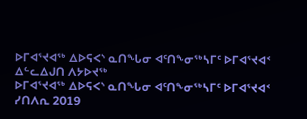ᐅᒥᐊᕐᔪᐊᖅ ᐃᐅᕋᐸᔅ ᓇᑎᖓᓂ ᐊᑦᑎᖕᓂᖅᓴᒥᑦ ᐅᒥᐊᕐᔪᐊᑉ
ᐃᓪᓚᐃᒍᑎ ᐱᔭᐅᔪᖅ
ᐅᒥᐊᕐᔪᐊᖅ ᐃᐅᕋᐸᔅ ᓇᑎᖓᓂ ᐊᑦᑎᖕᓂᖅᓴᒥᑦ ᐅᒥᐊᕐᔪᐊᑉ
ᓯᑎᐱᕆ 2019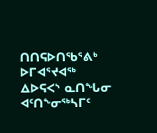ᑎᑎᕋᐅᑎᖃᕐᕕᒃ
ᐅᒥᐊᕐᔪᐊᖅ ᐃᐅᕋᐸᔅ ᓇᑎᖓᓂ ᐊᑦᑎᖕᓂᖅᓴᒥᑦ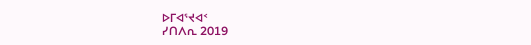ᐅᒥᐊᕐᔪᐊᑉ
ᓯᑎᐱᕆ 2019